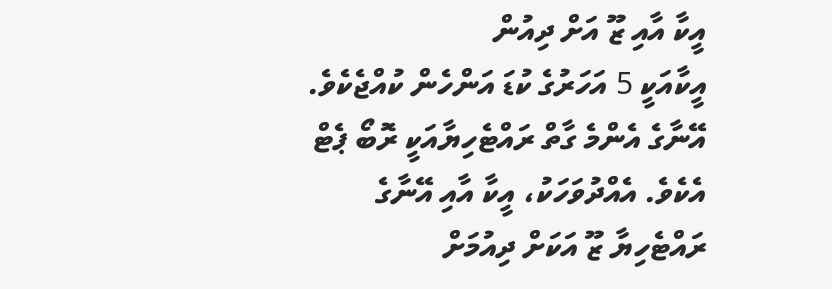އީކާ އާއި ޒޫ އަށް ދިއުން
އީކާއަކީ 5 އަހަރުގެ ކުޑަ އަންހެން ކުއްޖެކެވެ. އޭނާގެ އެންމެ ގާތް ރައްޓެހިޔާއަކީ ރޮބޯ ޕެޓް އެކެވެ. އެއްދުވަހަކު، އީކާ އާއި އޭނާގެ ރައްޓެހިޔާ ޒޫ އަކަށް ދިއުމަށް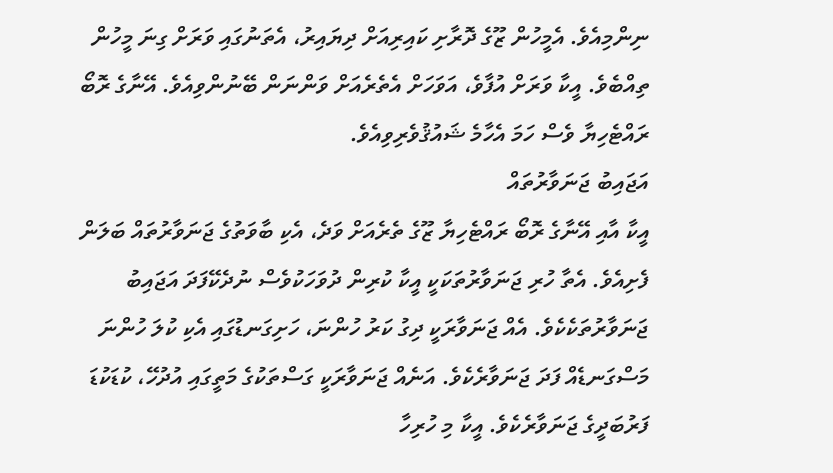ނިންމިއެވެ. އެމީހުން ޒޫގެ ދޮރާށި ކައިރިއަށް ދިޔައިރު، އެތަނުގައި ވަރަށް ގިނަ މީހުން ތިއްބެވެ. އީކާ ވަރަށް އުފާވެ، އަވަހަށް އެތެރެއަށް ވަންނަން ބޭނުންވިއެވެ. އޭނާގެ ރޮބޯ ރައްޓެހިޔާ ވެސް ހަމަ އެހާމެ ޝައުޤުވެރިވިއެވެ.
އަޖައިބު ޖަނަވާރުތައް
އީކާ އާއި އޭނާގެ ރޮބޯ ރައްޓެހިޔާ ޒޫގެ ތެރެއަށް ވަދެ، އެކި ބާވަތުގެ ޖަނަވާރުތައް ބަލަން ފެށިއެވެ. އެތާ ހުރި ޖަނަވާރުތަކަކީ އީކާ ކުރިން ދުވަހަކުވެސް ނުދެކޭފަދަ އަޖައިބު ޖަނަވާރުތަކެކެވެ. އެއް ޖަނަވާރަކީ ދިގު ކަރު ހުންނަ، ހަށިގަނޑުގައި އެކި ކުލަ ހުންނަ މަސްގަނޑެއް ފަދަ ޖަނަވާރެކެވެ. އަނެއް ޖަނަވާރަކީ ގަސްތަކުގެ މަތީގައި އުދުހޭ، ކުޑަކުޑަ ފަރުބަދީގެ ޖަނަވާރެކެވެ. އީކާ މި ހުރިހާ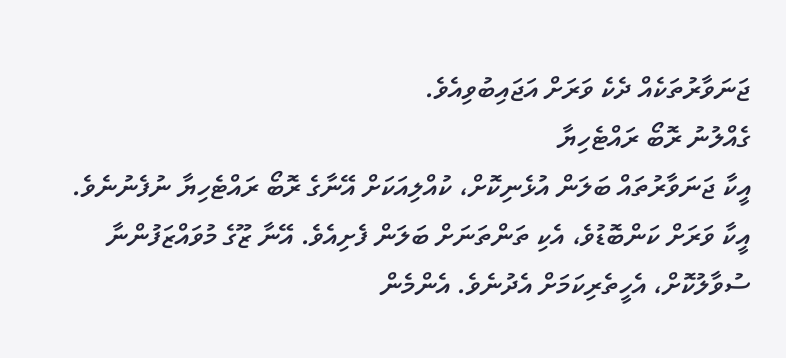ޖަނަވާރުތަކެއް ދެކެ ވަރަށް އަޖައިބުވިއެވެ.
ގެއްލުނު ރޮބޯ ރައްޓެހިޔާ
އީކާ ޖަނަވާރުތައް ބަލަން އުޅެނިކޮށް، ކުއްލިއަކަށް އޭނާގެ ރޮބޯ ރައްޓެހިޔާ ނުފެނުނެވެ. އީކާ ވަރަށް ކަންބޮޑުވެ، އެކި ތަންތަނަށް ބަލަން ފެށިއެވެ. އޭނާ ޒޫގެ މުވައްޒަފުންނާ ސުވާލުކޮށް، އެހީތެރިކަމަށް އެދުނެވެ. އެންމެން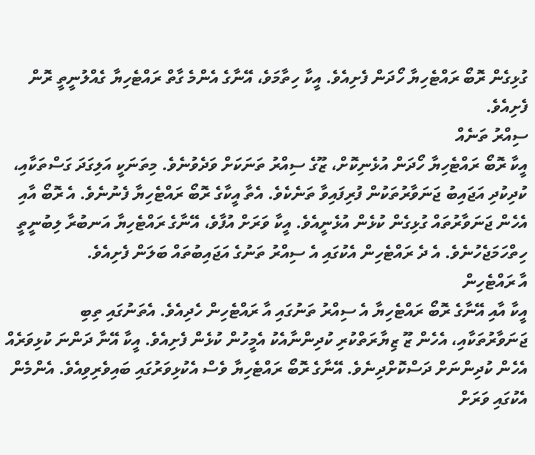ގުޅިގެން ރޮބޯ ރައްޓެހިޔާ ހޯދަން ފެށިއެވެ. އީކާ ހިތާމަވެ، އޭނާގެ އެންމެ ގާތް ރައްޓެހިޔާ ގެއްލުނީތީ ރޮން ފެށިއެވެ.
ސިއްރު ތަނެއް
އީކާ ރޮބޯ ރައްޓެހިޔާ ހޯދަން އުޅެނިކޮށް، ޒޫގެ ސިއްރު ތަނަކަށް ވަދެވުނެވެ. މިތަނަކީ އަލިގަދަ ގަސްތަކާއި، ކުދިކުދި އަޖައިބު ޖަނަވާރުތަކުން ފުރިފައިވާ ތަނެކެވެ. އެތާ އީކާގެ ރޮބޯ ރައްޓެހިޔާ ފެނުނެވެ. އެ ރޮބޯ އާއި އެހެން ޖަނަވާރުތައް ގުޅިގެން ކުޅެން އުޅެނީއެވެ. އީކާ ވަރަށް އުފާވެ، އޭނާގެ ރައްޓެހިޔާ އަނބުރާ ލިބުނީތީ ހިތްހަމަޖެހުނެވެ. އެ ދެ ރައްޓެހިން އެކުގައި އެ ސިއްރު ތަނުގެ އަޖައިބުތައް ބަލަން ފެށިއެވެ.
އާ ރައްޓެހިން
އީކާ އާއި އޭނާގެ ރޮބޯ ރައްޓެހިޔާ އެ ސިއްރު ތަނުގައި އާ ރައްޓެހިން ހެދިއެވެ. އެތަނުގައި ތިބި ޖަނަވާރުތަކާއި، އެހެން ޒޫ ޒިޔާރަތްކުރި ކުދިންނާއެކު އެމީހުން ކުޅެން ފެށިއެވެ. އީކާ އޭނާ ދަންނަ ކުޅިވަރެއް އެހެން ކުދިންނަށް ދަސްކޮށްދިނެވެ. އޭނާގެ ރޮބޯ ރައްޓެހިޔާ ވެސް އެކުޅިވަރުގައި ބައިވެރިވިއެވެ. އެންމެން އެކުގައި ވަރަށް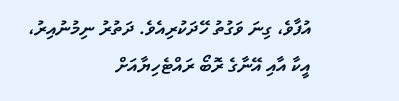އުފާވެ، ގިނަ ވަގުތު ހޭދަކުރިއެވެ. ދަތުރު ނިމުނުއިރު، އީކާ އާއި އޭނާގެ ރޮބޯ ރައްޓެހިޔާއަށް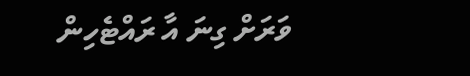ވަރަށް ގިނަ އާ ރައްޓެހިން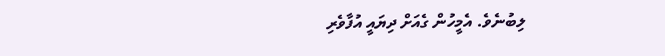ލިބުނެވެ. އެމީހުން ގެއަށް ދިޔައީ އުފާވެރި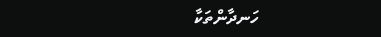ހަނދާންތަކާ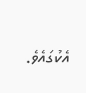އެކުގައެވެ.